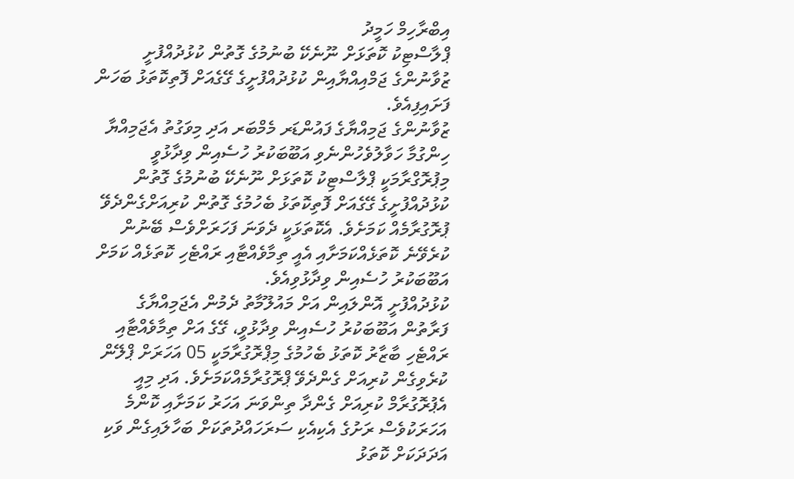އިބްރާހިމް ހަމީދު
ޕްލާސްޓިކު ކޮތަޅަށް ނޫނެކޭ ބުނުމުގެ ގޮތުން ކުޅުދުއްފުށީ ޒުވާނުންގެ ޖަމްއިއްޔާއިން ކުޅުދުއްފުށީގެ ގޭގެއަށް ފޮތިކޮތަޅު ބަހަން ފަށައިފިއެވެ.
ޒުވާނުންގެ ޖަމިއްޔާގެ ފައުންޑަރ މެމްބަރ އަދި މިވަގުތު އެޖަމިއްޔާ ހިންގުމާ ހަވާލުވެހުންނެވި އަބޫބަކުރު ހުސެއިން ވިދާޅުވީ މިޕުރޮގްރާމަކީ ޕްލާސްޓިކު ކޮތަޅަށް ނޫނެކޭ ބުނުމުގެ ގޮތުން ކުޅުދުއްފުށީގެ ގޭގެއަށް ފޮތިކޮތަޅު ބެހުމުގެ ގޮތުން ކުރިއަށްގެންދެވޭ ޕުރޮގުރާމެއް ކަމަށެވެ. އެކޮތަޅަކީ ދެވަނަ ފަހަރަށްވެސް ބޭނުން ކުރެވޭނެ ކޮތަޅެއްކަމަށާއި އެއީ ތިމާވެއްޓާއި ރައްޓެހި ކޮތަޅެއް ކަމަށް އަބޫބަކުރު ހުސެއިން ވިދާޅުވިއެވެ.
ކުޅުދުއްފުށީ އޮންލައިން އަށް މައުލޫމާތު ދެމުން އެޖަމިއްޔާގެ ފަރާތުން އަބޫބަކުރު ހުސެއިން ވިދާޅުވީ، ގޭގެ އަށް ތިމާވެއްޓާއި ރައްޓެހި ބާޒާރު ކޮތަޅު ބެހުމުގެ މިޕްރޮގުރާމަކީ 05 އަހަރަށް ޕްލޭން ކުރެވިގެން ކުރިއަށް ގެންދެވޭ ޕްރޮގުރާމެއްކަމަށެވެ. އަދި މިއީ އެޕުރޮގުރާމް ކުރިއަށް ގެންދާ ތިންވަނަ އަހަރު ކަމަށާއި ކޮންމެ އަހަރަކުވެސް ރަށުގެ އެކިއެކި ސަރަހައްދުތަކަށް ބަހާލައިގެން ވަކި އަދަދަކަށް ކޮތަޅު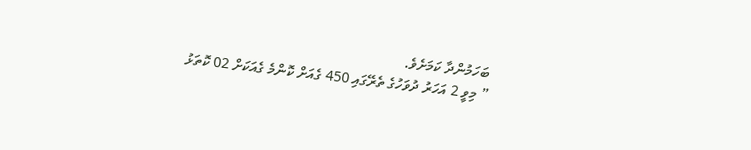ބަހަމުންދާ ކަމަށެވެ.
” މިވީ 2 އަހަރު ދުވަހުގެ ތެރޭގައި 450 ގެއަށް ކޮންމެ ގެއަކަށް 02 ކޮތަޅު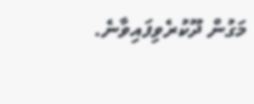މަގުން ދޫކުރެވިފައިވާނެ.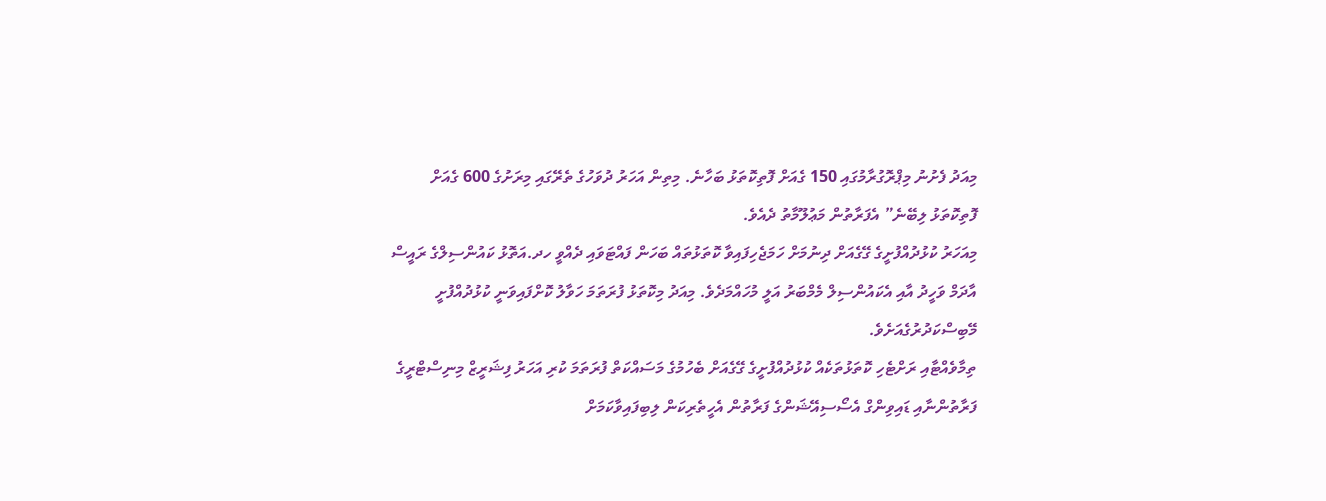މިއަދު ފެށުނު މިޕްރޮގުރާމުގައި 150 ގެއަށް ފޮތިކޮތަޅު ބަހާނެ. މިތިން އަހަރު ދުވަހުގެ ތެރޭގައި މިރަށުގެ 600 ގެއަށް ފޮތިކޮތަޅު ލިބޭނެ” އެފަރާތުން މަޢުލޫމާތު ދެއެވެ.
މިއަހަރު ކުޅުދުއްފުށީގެ ގޭގެއަށް ދިނުމަށް ހަމަޖެހިފައިވާ ކޮތަޅުތައް ބަހަން ފައްޓަވައި ދެއްވީ ހދ.އަތޮޅު ކައުންސިލްގެ ރައީސް އާދަމް ވަހީދު އާއި އެކައުންސިލް މެމްބަރު އަލީ މުހައްމަދެވެ. މިއަދު މިކޮތަޅު ފުރަތަމަ ހަވާލު ކޮށްފައިވަނީ ކުޅުދުއްފުށީ މޭބިސްކަދުރުގެއަށެވެ.
ތިމާވެއްޓާއި ރަށްޓެހި ކޮތަޅުތަކެއް ކުޅުދުއްފުށީގެ ގޭގެއަށް ބެހުމުގެ މަސައްކަތް ފުރަތަމަ ކުރި އަހަރު ފިޝަރީޒް މިނިސްޓްރީގެ ފަރާތުންނާއި ޑައިވިންގް އެސޯސިއޭޝަންގެ ފަރާތުން އެހީތެރިކަން ލިބިފައިވާކަމަށް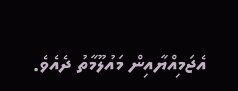އެޖަމިއްޔާއިން މައުލޫމާތު ދެއެވެ.